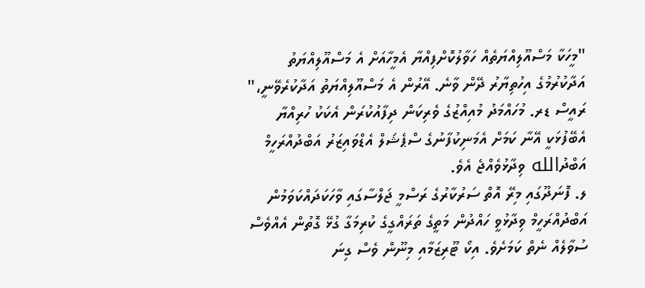"މީހަކާ މަސްއޫލިއްޔަތެއް ހަވާލުކޮށްފިއްޔާ އެމީހާއަށް އެ މަސްއޫލިއްޔަތު އަދާކުރުމުގެ އިހުތިޔާރު ދޭން ވާނެ. އޭރުން އެ މަސްއޫލިއްޔަތު އަދާކުރެވޭނީ،"
ރައީސް ޑރ. މުހައްމަދު މުއިއްޒުގެ ވެރިކަން ދިފާއުކުރަން އެކަކު ހުރިއްޔާ އެބޭފުޅަކީ އޭނާ ކަމަށް އެމަނިކުފާނުގެ ސްޕެޝަލް އެޑްވައިޒަރު އަބްދުއްރަހީމް އަބްދުالله ވިދާޅުވެއްޖެ އެވެ.
ލ. ފޮނަދޫގައި މިރޭ އޮތް ސަރުކާރުގެ ރަސްމީ ޖަލްސާގައި ވާހަކަދައްކަވަމުން އަބްދުއްރަހީމް ވިދާޅުވީ ހައްދުން މަތީގެ ތަރައްގީގެ ކުރިމަގާ ގުޅޭ ގޮތުން އެއްވެސް ސުވާލެއް ނެތް ކަމަށެވެ. އިކޯ ޓޫރިޒަމާއި މިނޫން ވެސް ގިނަ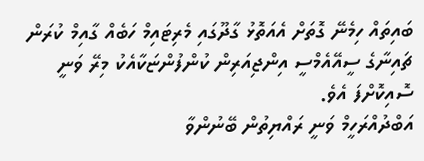ބައިތައް ހިމެނޭ ގޮތަށް އެއަތޮޅު ގާދޫގައި މެރިޓައިމް ހަބެއް ގާއިމް ކުރަން ޗައިނާގެ ސީއޭއެމްސީ އިންޖިއަރިން ކުންފުންޏަކާއެކު މިރޭ ވަނީ ސޮއިކޮށްފަ އެވެ.
އަބްދުއްރަހީމް ވަނީ ރައްޔިތުން ބޭނުންވާ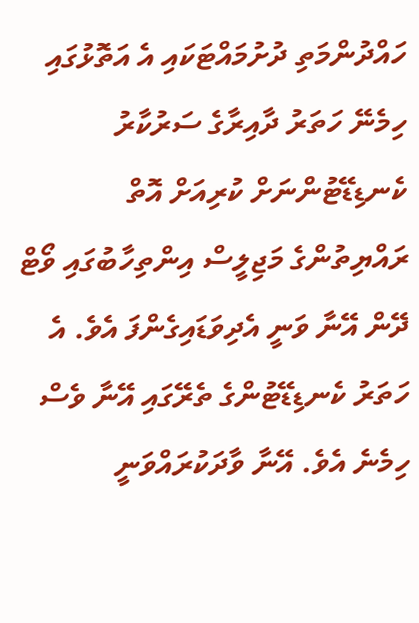ހައްދުންމަތި ދުށުމައްޓަކައި އެ އަތޮޅުގައި ހިމެނޭ ހަތަރު ދާއިރާގެ ސަރުކާރު ކެނޑިޑޭޓުންނަށް ކުރިއަށް އޮތް ރައްޔިތުންގެ މަޖިލީސް އިންތިހާބުގައި ވޯޓް ދޭން އޭނާ ވަނީ އެދިވަޑައިގެންފަ އެވެ. އެ ހަތަރު ކެނޑިޑޭޓުންގެ ތެރޭގައި އޭނާ ވެސް ހިމެނެ އެވެ. އޭނާ ވާދަކުރައްވަނީ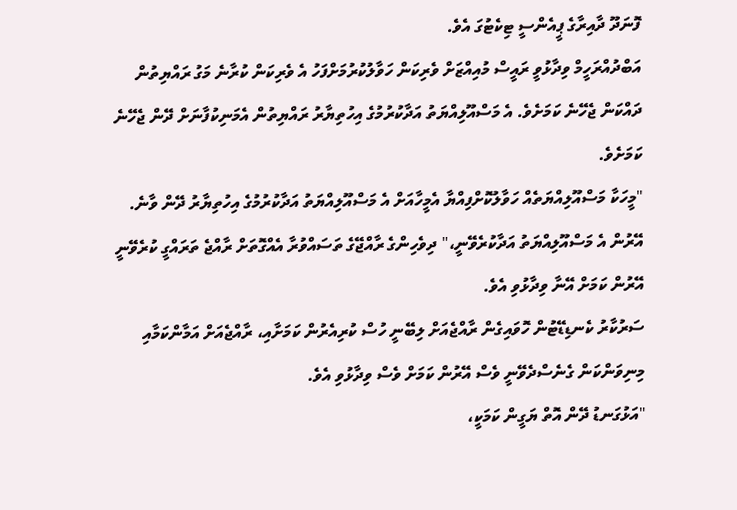ފޮނަދޫ ދާއިރާގެ ޕީއެންސީ ޓިކެޓުގަ އެވެ.
އަބްދުއްރަހީމް ވިދާޅުވީ ރައީސް މުއިއްޒަށް ވެރިކަން ހަވާލުކުރުމަށްފަހު އެ ވެރިކަން ކުރާނެ މަގު ރައްޔިތުން ދައްކަން ޖެހޭނެ ކަމަށެވެ. އެ މަސްއޫލިއްޔަތު އަދާކުރުމުގެ އިހުތިޔާރު ރައްޔިތުން އެމަނިކުފާނަށް ދޭން ޖެހޭނެ ކަމަށެވެ.
"މީހަކާ މަސްއޫލިއްޔަތެއް ހަވާލުކޮށްފިއްޔާ އެމީހާއަށް އެ މަސްއޫލިއްޔަތު އަދާކުރުމުގެ އިހުތިޔާރު ދޭން ވާނެ. އޭރުން އެ މަސްއޫލިއްޔަތު އަދާކުރެވޭނީ،" ދިވެހިންގެ ރާއްޖޭގެ ތަސައްވުރާ އެއްގޮތަށް ރާއްޖެ ތަރައްގީ ކުރެވޭނީ އޭރުން ކަމަށް އޭނާ ވިދާޅުވި އެވެ.
ސަރުކާރު ކެނޑިޑޭޓުން ހޮވައިގެން ރާއްޖެއަށް ލިބޭނީ ހުސް ކުރިއެރުން ކަމަށާއި، ރާއްޖެއަށް އަމާންކަމާއި މިނިވަންކަން ގެނެސްދެވޭނީ ވެސް އޭރުން ކަމަށް ވެސް ވިދާޅުވި އެވެ.
"އަޅުގަނޑު ދޭން އޮތް ޔަގީން ކަމަކީ،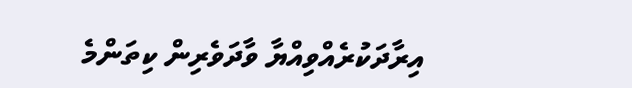އިރާދަކުރެއްވިއްޔާ ވާދަވެރިން ކިތަންމެ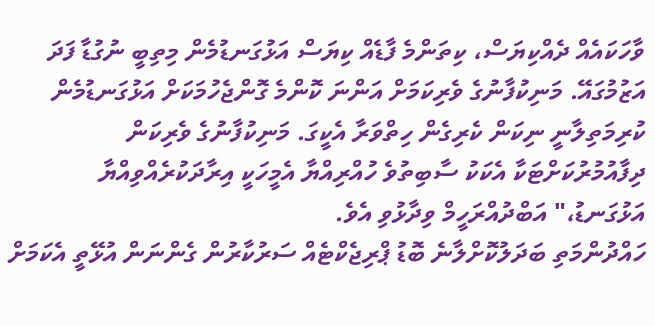ވާހަކައެއް ދެއްކިޔަސް، ކިތަންމެ ފާޑެއް ކިޔަސް އަޅުގަނޑުމެން މިތިބީ ނުގުޑާ ފަދަ އަޒުމުގައޭ. މަނިކުފާނުގެ ވެރިކަމަށް އަންނަ ކޮންމެ ގޮންޖެހުމަކަށް އަޅުގަނޑުމެން ކުރިމަތިލާނީ ނިކަން ކެރިގެން ހިތްވަރާ އެކީގަ. މަނިކުފާނުގެ ވެރިކަން ދިފާއުމުރުކަށްޓަކާ އެކަކު ސާބިތުވެ ހުއްރިއްޔާ އެމީހަކީ އިރާދަކުރެއްވިއްޔާ އަޅުގަނޑު،" އަބްދުއްރަހީމް ވިދާޅުވި އެވެ.
ހައްދުންމަތި ބަދަލުކޮށްލާނެ ބޮޑު ޕްރިޖެކްޓެއް ސަރުކާރުން ގެންނަން އުޅޭތީ އެކަމަށް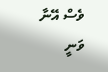ވެސް އޭނާ ވަނީ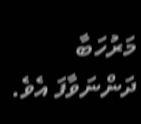މަރުހަބާ ދަންނަވާފަ އެވެ.